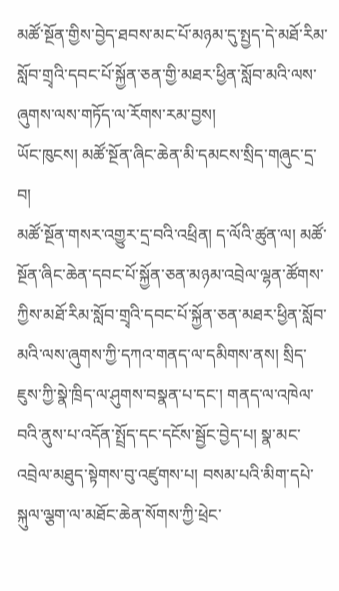མཚོ་སྔོན་གྱིས་བྱེད་ཐབས་མང་པོ་མཉམ་དུ་སྤྱད་དེ་མཐོ་རིམ་སློབ་གྲྭའི་དབང་པོ་སྐྱོན་ཅན་གྱི་མཐར་ཕྱིན་སློབ་མའི་ལས་ཞུགས་ལས་གཏོད་ལ་རོགས་རམ་བྱས།
ཡོང་ཁུངས། མཚོ་སྔོན་ཞིང་ཆེན་མི་དམངས་སྲིད་གཞུང་དྲ་བ།
མཚོ་སྔོན་གསར་འགྱུར་དྲ་བའི་འཕྲིན། ད་ལོའི་ཚུན་ལ། མཚོ་སྔོན་ཞིང་ཆེན་དབང་པོ་སྐྱོན་ཅན་མཉམ་འབྲེལ་ལྷན་ཚོགས་ཀྱིས་མཐོ་རིམ་སློབ་གྲྭའི་དབང་པོ་སྐྱོན་ཅན་མཐར་ཕྱིན་སློབ་མའི་ལས་ཞུགས་ཀྱི་དཀའ་གནད་ལ་དམིགས་ནས། སྲིད་ཇུས་ཀྱི་སྣེ་ཁྲིད་ལ་ཤུགས་བསྣན་པ་དང་། གནད་ལ་འཁེལ་བའི་ནུས་པ་འདོན་སྤྲོད་དང་དངོས་སྦྱོང་བྱེད་པ། སྣ་མང་འབྲེལ་མཐུད་སྟེགས་བུ་འཛུགས་པ། བསམ་པའི་མིག་དཔེ་སྐུལ་ལྕག་ལ་མཐོང་ཆེན་སོགས་ཀྱི་ཕྲེང་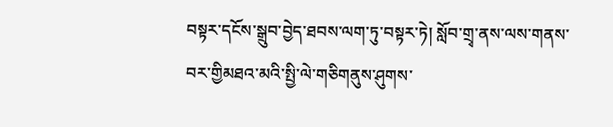བསྟར་དངོས་སྒྲུབ་བྱེད་ཐབས་ལག་ཏུ་བསྟར་ཏེ། སློབ་གྲྭ་ནས་ལས་གནས་བར་གྱིམཐའ་མའི་སྤྱི་ལེ་གཅིགནུས་ཤུགས་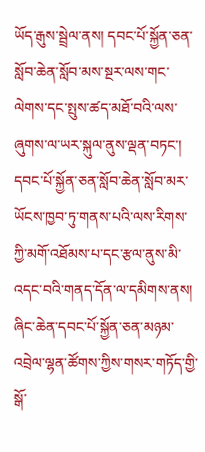ཡོད་རྒུས་སྦྲེལ་ནས། དབང་པོ་སྐྱོན་ཅན་སློབ་ཆེན་སློབ་མས་སྔར་ལས་གང་ལེགས་དང་སྤུས་ཚད་མཐོ་བའི་ལས་ཞུགས་ལ་ཡར་སྐུལ་ནུས་ལྡན་བཏང་།
དབང་པོ་སྐྱོན་ཅན་སློབ་ཆེན་སློབ་མར་ཡོངས་ཁྱབ་ཏུ་གནས་པའི་ལས་རིགས་ཀྱི་མགོ་འཐོམས་པ་དང་རྩལ་ནུས་མི་འདང་བའི་གནད་དོན་ལ་དམིགས་ནས། ཞིང་ཆེན་དབང་པོ་སྐྱོན་ཅན་མཉམ་འབྲེལ་ལྷན་ཚོགས་ཀྱིས་གསར་གཏོད་གྱི་སྒོ་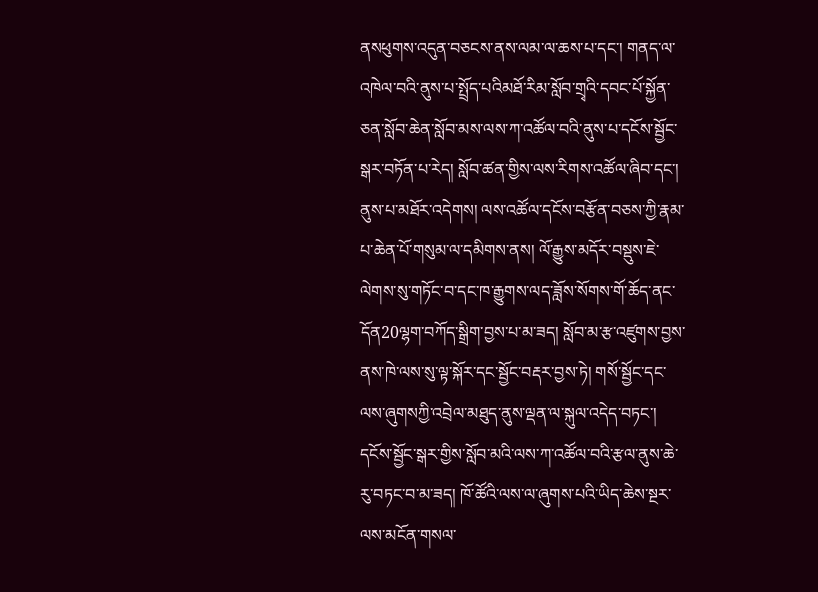ནསཕུགས་འདུན་བཅངས་ནས་ལམ་ལ་ཆས་པ་དང་། གནད་ལ་འཁེལ་བའི་ནུས་པ་སྤྲོད་པའིམཐོ་རིམ་སློབ་གྲྭའི་དབང་པོ་སྐྱོན་ཅན་སློབ་ཆེན་སློབ་མས་ལས་ཀ་འཚོལ་བའི་ནུས་པ་དངོས་སྦྱོང་སྒར་བཏོན་པ་རེད། སློབ་ཚན་གྱིས་ལས་རིགས་འཚོལ་ཞིབ་དང་། ནུས་པ་མཐོར་འདེགས། ལས་འཚོལ་དངོས་བརྩོན་བཅས་ཀྱི་རྣམ་པ་ཆེན་པོ་གསུམ་ལ་དམིགས་ནས། ལོ་རྒྱུས་མདོར་བསྡུས་ཇེ་ལེགས་སུ་གཏོང་བ་དང་ཁ་རྒྱུགས་ལད་ཟློས་སོགས་གོ་ཆོད་ནང་དོན20ལྷག་བཀོད་སྒྲིག་བྱས་པ་མ་ཟད། སློབ་མ་རྩ་འཛུགས་བྱས་ནས་ཁེ་ལས་སུ་ལྟ་སྐོར་དང་སྦྱོང་བརྡར་བྱས་ཏེ། གསོ་སྦྱོང་དང་ལས་ཞུགསཀྱི་འབྲེལ་མཐུད་ནུས་ལྡན་ལ་སྐུལ་འདེད་བཏང་། དངོས་སྦྱོང་སྒར་གྱིས་སློབ་མའི་ལས་ཀ་འཚོལ་བའི་རྩལ་ནུས་ཆེ་རུ་བཏང་བ་མ་ཟད། ཁོ་ཚོའི་ལས་ལ་ཞུགས་པའི་ཡིད་ཆེས་སྔར་ལས་མངོན་གསལ་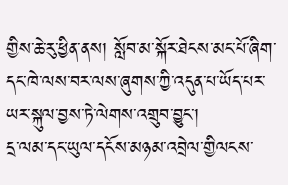གྱིས་ཆེ་རུ་ཕྱིན་ནས། སློབ་མ་སྐོར་ཐེངས་མང་པོ་ཞིག་དང་ཁེ་ལས་བར་ལས་ཞུགས་ཀྱི་འདུན་པ་ཡོད་པར་ཡར་སྐུལ་བྱས་ཏེ་ལེགས་འགྲུབ་བྱུང་།
དྲ་ལམ་དང་ཡུལ་དངོས་མཉམ་འབྲེལ་གྱིལངས་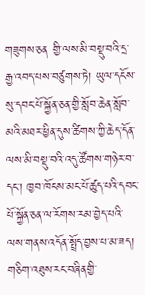གཟུགས་ཅན གྱི་ལས་མི་བསྡུ་བའི་དྲ་རྒྱ་འབད་པས་བཙུགས་ཏེ། ཡུལ་དངོས་སུ་དབང་པོ་སྐྱོན་ཅན་གྱི་སློབ་ཆེན་སློབ་མའི་མཐར་ཕྱིན་དུས་ཚིགས་ཀྱི་ཆེད་དོན་ལས་མི་བསྡུ་བའི་འདུ་ཚོགས་གཉེར་བ་དང་། ཁྱབ་ཁོངས་མང་པོ་ཚུད་པའི་དབང་པོ་སྐྱོན་ཅན་ལ་རོགས་རམ་བྱེད་པའི་ལས་གནས་འདོན་སྤྲོད་བྱས་པ་མ་ཟད། གཅིག་འཐུས་རང་བཞིནགྱི་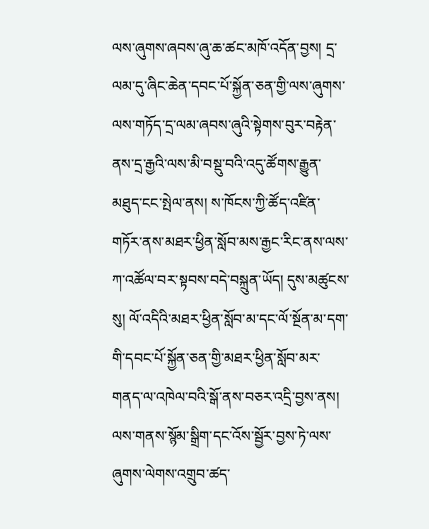ལས་ཞུགས་ཞབས་ཞུ་ཆ་ཚང་མཁོ་འདོན་བྱས། དྲ་ལམ་དུ་ཞིང་ཆེན་དབང་པོ་སྐྱོན་ཅན་གྱི་ལས་ཞུགས་ལས་གཏོད་དྲ་ལམ་ཞབས་ཞུའི་སྟེགས་བུར་བརྟེན་ནས་དྲ་རྒྱའི་ལས་མི་བསྡུ་བའི་འདུ་ཚོགས་རྒྱུན་མཐུད་ངང་སྤེལ་ནས། ས་ཁོངས་ཀྱི་ཚོད་འཛིན་གཏོར་ནས་མཐར་ཕྱིན་སློབ་མས་རྒྱང་རིང་ནས་ལས་ཀ་འཚོལ་བར་སྟབས་བདེ་བསྐྲུན་ཡོད། དུས་མཚུངས་སུ། ལོ་འདིའི་མཐར་ཕྱིན་སློབ་མ་དང་ལོ་སྔོན་མ་དག་གི་དབང་པོ་སྐྱོན་ཅན་གྱི་མཐར་ཕྱིན་སློབ་མར་གནད་ལ་འཁེལ་བའི་སྒོ་ནས་བཅར་འདྲི་བྱས་ནས། ལས་གནས་སྙོམ་སྒྲིག་དང་འོས་སྦྱོར་བྱས་ཏེ་ལས་ཞུགས་ལེགས་འགྲུབ་ཚད་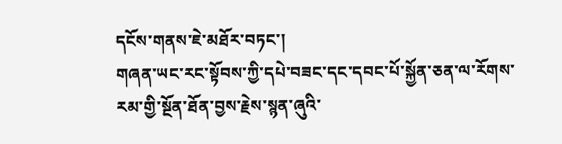དངོས་གནས་ཇེ་མཐོར་བཏང་།
གཞན་ཡང་རང་སྟོབས་ཀྱི་དཔེ་བཟང་དང་དབང་པོ་སྐྱོན་ཅན་ལ་རོགས་རམ་གྱི་སྔོན་ཐོན་བྱས་རྗེས་སྙན་ཞུའི་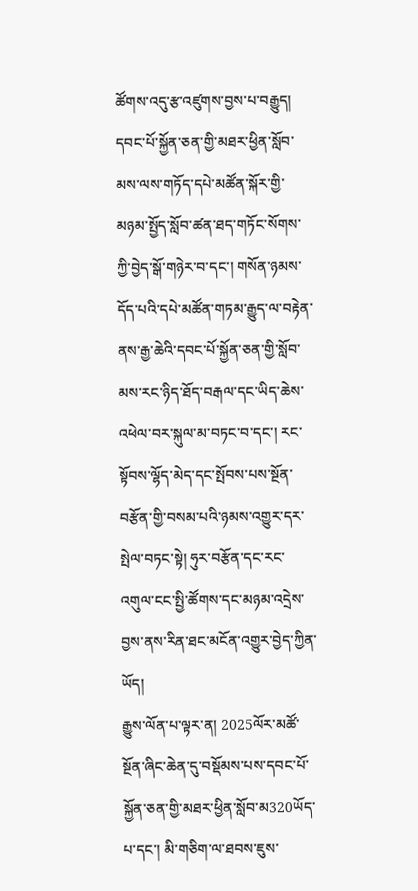ཚོགས་འདུ་རྩ་འཛུགས་བྱས་པ་བརྒྱུད། དབང་པོ་སྐྱོན་ཅན་གྱི་མཐར་ཕྱིན་སློབ་མས་ལས་གཏོད་དཔེ་མཚོན་སྐོར་གྱི་མཉམ་སྤྱོད་སློབ་ཚན་ཐད་གཏོང་སོགས་ཀྱི་བྱེད་སྒོ་གཉེར་བ་དང་། གསོན་ཉམས་དོད་པའི་དཔེ་མཚོན་གཏམ་རྒྱུད་ལ་བརྟེན་ནས་རྒྱ་ཆེའི་དབང་པོ་སྐྱོན་ཅན་གྱི་སློབ་མས་རང་ཉིད་ཐོད་བརྒལ་དང་ཡིད་ཆེས་འཕེལ་བར་སྐུལ་མ་བཏང་བ་དང་། རང་སྟོབས་ལྷོད་མེད་དང་སྤོབས་པས་སྔོན་བརྩོན་གྱི་བསམ་པའི་ཉམས་འགྱུར་དར་སྤེལ་བཏང་སྟེ། ཧུར་བརྩོན་དང་རང་འགུལ་ངང་སྤྱི་ཚོགས་དང་མཉམ་འདྲེས་བྱས་ནས་རིན་ཐང་མངོན་འགྱུར་བྱེད་ཀྱིན་ཡོད།
རྒྱུས་ལོན་པ་ལྟར་ན། 2025ལོར་མཚོ་སྔོན་ཞིང་ཆེན་དུ་བསྡོམས་པས་དབང་པོ་སྐྱོན་ཅན་གྱི་མཐར་ཕྱིན་སློབ་མ320ཡོད་པ་དང་། མི་གཅིག་ལ་ཐབས་ཇུས་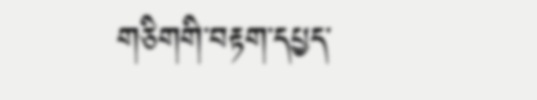གཅིགགི་བརྟག་དཔྱད་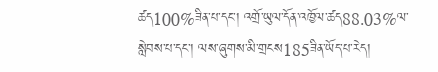ཚད100%ཟིན་པ་དང་། འགྲོ་ཡུལ་དོན་འཁྱོལ་ཚད88.03%ལ་སླེབས་པ་དང་། ལས་ཞུགས་མི་གྲངས185ཟིན་ཡོད་པ་རེད།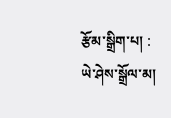རྩོམ་སྒྲིག་པ། : ཡེ་ཤེས་སྒྲོལ་མ།